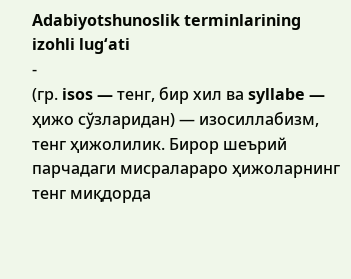Adabiyotshunoslik terminlarining izohli lugʻati
-
(гр. isos — тенг, бир хил ва syllabe — ҳижо сўзларидан) — изосиллабизм, тенг ҳижолилик. Бирор шеърий парчадаги мисралараро ҳижоларнинг тенг миқдорда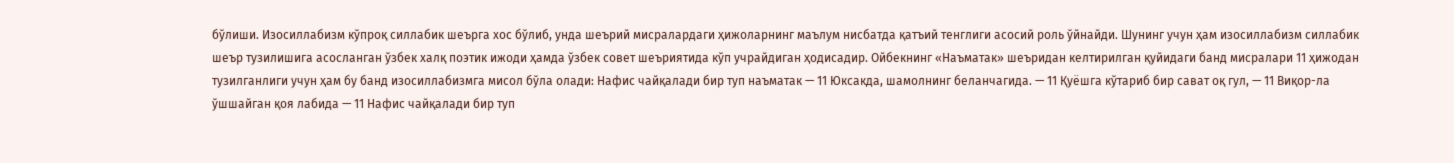бўлиши. Изосиллабизм кўпроқ силлабик шеърга хос бўлиб, унда шеърий мисралардаги ҳижоларнинг маълум нисбатда қатъий тенглиги асосий роль ўйнайди. Шунинг учун ҳам изосиллабизм силлабик шеър тузилишига асосланган ўзбек халқ поэтик ижоди ҳамда ўзбек совет шеъриятида кўп учрайдиган ҳодисадир. Ойбекнинг «Наъматак» шеъридан келтирилган қуйидаги банд мисралари 11 ҳижодан тузилганлиги учун ҳам бу банд изосиллабизмга мисол бўла олади: Нафис чайқалади бир туп наъматак — 11 Юксакда, шамолнинг беланчагида. — 11 Қуёшга кўтариб бир сават оқ гул, — 11 Виқор-ла ўшшайган қоя лабида — 11 Нафис чайқалади бир туп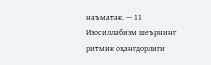наъматак. — 11 Изосиллабизм шеърнинг ритмик оҳангдорлиги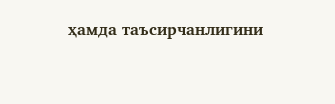ҳамда таъсирчанлигини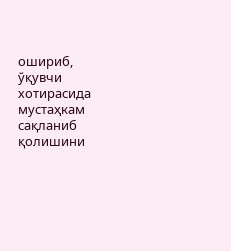ошириб, ўқувчи хотирасида мустаҳкам сақланиб қолишини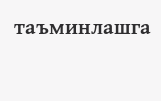таъминлашга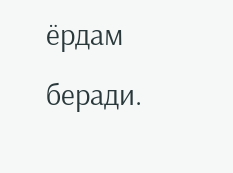ёрдам беради.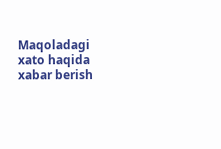Maqoladagi xato haqida xabar berish